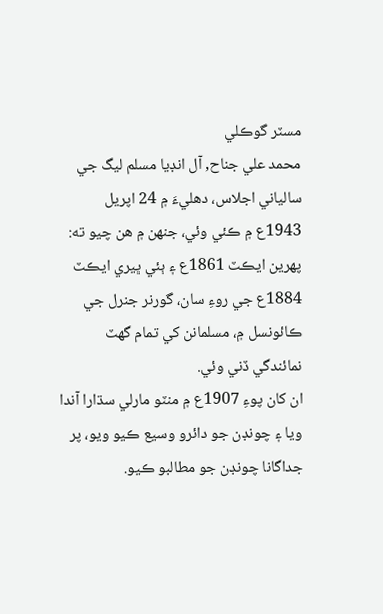مسٽر گوڪلي
محمد علي جناح, آل انڊيا مسلم ليگ جي سالياني اجلاس، دهليءَ ۾ 24 اپريل 1943ع ۾ ڪئي وئي، جنهن ۾ هن چيو ته: پهرين ايڪٽ 1861ع ۽ ٻئي ڀيري ايڪٽ 1884ع جي روءِ سان، گورنر جنرل جي ڪائونسل ۾، مسلمانن کي تمام گهٽ نمائندگي ڏني وئي.
ان کان پوءِ 1907ع ۾ منٽو مارلي سڌارا آندا ويا ۽ چونڊن جو دائرو وسيع ڪيو ويو، پر جداگانا چونڊن جو مطالبو ڪيو.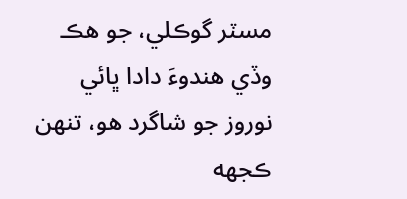مسٽر گوڪلي، جو هڪ وڏي هندوءَ دادا ڀائي نوروز جو شاگرد هو، تنهن ڪجهه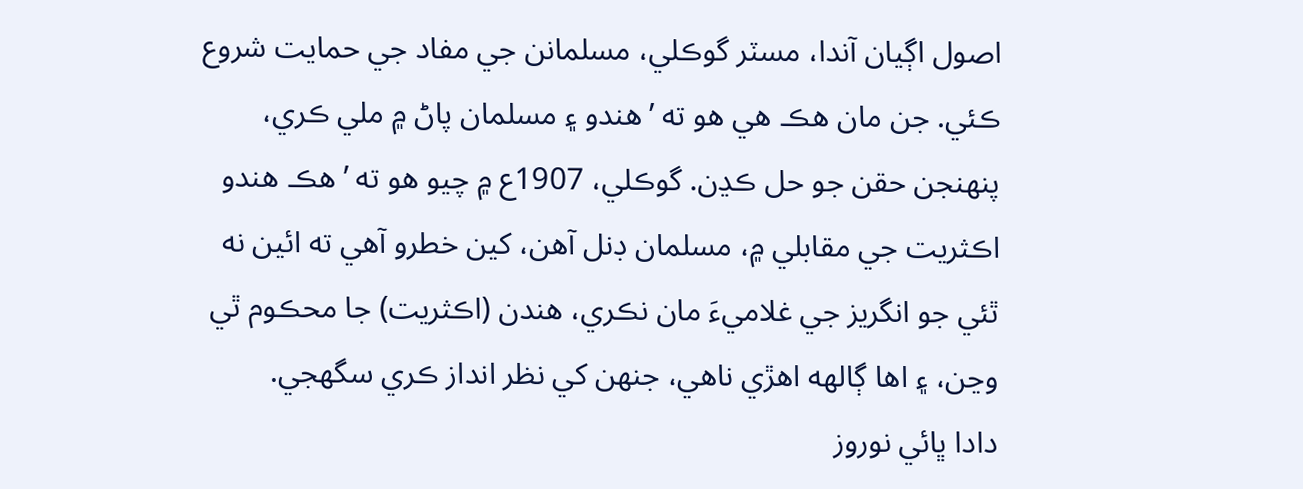اصول اڳيان آندا، مسٽر گوڪلي، مسلمانن جي مفاد جي حمايت شروع ڪئي. جن مان هڪ هي هو ته ’هندو ۽ مسلمان پاڻ ۾ ملي ڪري، پنهنجن حقن جو حل ڪڍن. گوڪلي، 1907ع ۾ چيو هو ته ’هڪ هندو اڪثريت جي مقابلي ۾، مسلمان ڊنل آهن، کين خطرو آهي ته ائين نه ٿئي جو انگريز جي غلاميءَ مان نڪري، هندن (اڪثريت) جا محڪوم ٿي وڃن، ۽ اها ڳالهه اهڙي ناهي، جنهن کي نظر انداز ڪري سگهجي.
دادا ڀائي نوروز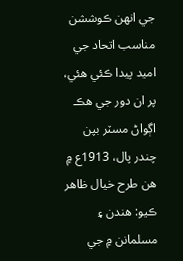جي انهن ڪوششن مناسب اتحاد جي اميد پيدا ڪئي هئي، پر ان دور جي هڪ اڳواڻ مسٽر بپن چندر پال، 1913ع ۾ هن طرح خيال ظاهر ڪيو: هندن ۽ مسلمانن ۾ جي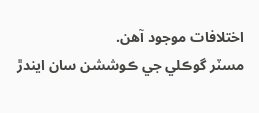اختلافات موجود آهن.
مسٽر گوڪلي جي ڪوششن سان ايندڙ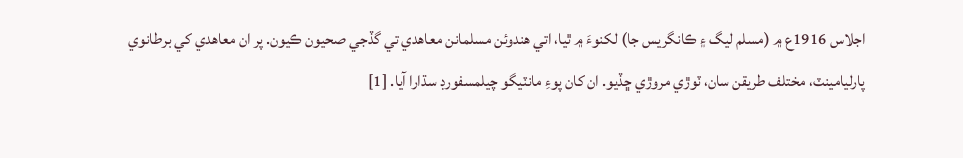اجلاس 1916ع ۾ (مسلم ليگ ۽ ڪانگريس جا) لکنوءَ ۾ ٿيا، اتي هندوئن مسلمانن معاهدي تي گڏجي صحيون ڪيون. پر ان معاهدي کي برطانوي پارليامينٽ، مختلف طريقن سان، ٽوڙي مروڙي ڇڏيو. ان کان پوءِ مانٽيگو چيلمسفورڊ سڌارا آيا. [1]